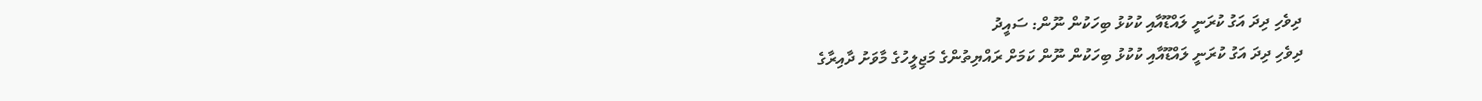ދިވެހި ދިދަ އަގު ކުރަނީ ލައްޑޫއާއި ކުކުޅު ބިހަކުން ނޫން: ސައީދު
ދިވެހި ދިދަ އަގު ކުރަނީ ލައްޑޫއާއި ކުކުޅު ބިހަކުން ނޫން ކަމަށް ރައްޔިތުންގެ މަޖިލީހުގެ މާވަށު ދާއިރާގެ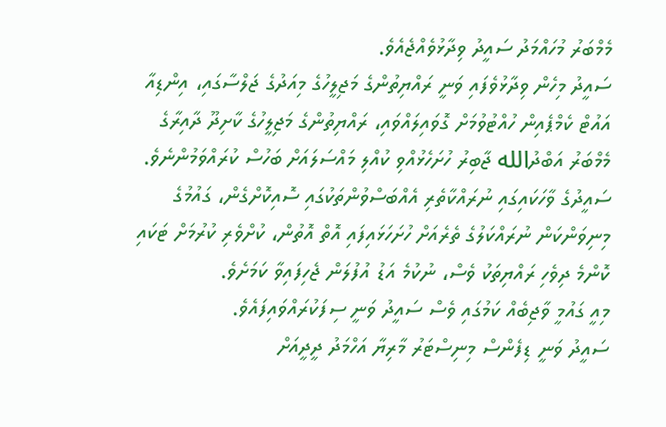މެމްބަރު މުހައްމަދު ސައީދު ވިދާޅުވެއްޖެއެވެ.
ސައީދު މިހެން ވިދާޅުވެފައި ވަނީ ރައްޔިތުންގެ މަޖިލީހުގެ މިއަދުގެ ޖަލްސާގައި، އިންޑިއާ އައުޓް ކެމްޕެއިން ހުއްޓުވުމަށް ގޮވައިލައްވައި، ރައްޔިތުންގެ މަޖިލީހުގެ ކާށިދޫ ދާއިރާގެ މެމްބަރު އަބްދުالله ޖާބިރު ހުށަހެޅުއްވި ކުއްލި މައްސަލައަށް ބަހުސް ކުރައްވަމުންނެވެ.
ސައީދުގެ ވާހަކައިގައި ނުރައްކާތެރި އެއްބަސްވުންތަކުގައި ސޮއިކޮށްގެން، ގައުމުގެ މިނިވަންކަން ނުރައްކަލުގެ ތެރެއަށް ހުށަހަޅައިފައި އޮތް އޮތުން، ކުށްވެރި ކުރުމަށް ޓަކައި ކޮންމެ ދިވެހި ރައްޔިތަކު ވެސް، ނުކުމެ އަޑު އުފުލަން ޖެހިފައިވާ ކަމަށެވެ.
މިއީ ގައުމީ ވާޖިބެއް ކަމުގައި ވެސް ސައީދު ވަނީ ސިފަކުރައްވައިފައެވެ.
ސައީދު ވަނީ ޑިފެންސް މިނިސްޓަރު މާރިޔާ އަހްމަދު ދީދީއަށް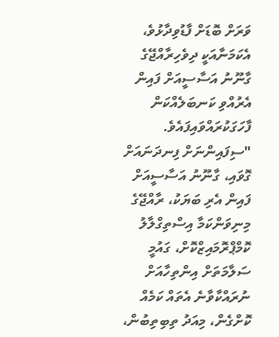ވަރަށް ބޮޑަށް ފާޑުވިދާޅުވެ، އެކަމަނާއަކީ ދިވެހިރާއްޖޭގެ ގާނޫނު އަސާސީއަށް ފައިން އެރުއްވި ކަނބަލެއްކަން ފާހަގަކުރައްވައިފައެވެ.
"ސިފައިންނަށް ފިނދަނައަށް ގޮވައި، ގާނޫނު އަސާސީއަށް ފައިން އެރި ބަޔަކު، ރާއްޖޭގެ މިނިވަންކަމާ އިސްތިގްލާލު ކޮމްޕްރޮމައިޒްކޮށް، ގައުމީ ސަލާމަތަށް އިންތިހާއަށް ނުރައްކާވާނެ އެތައް ކަމެއް ކޮށްގެން، މިއަދު ތިބިތިބުން،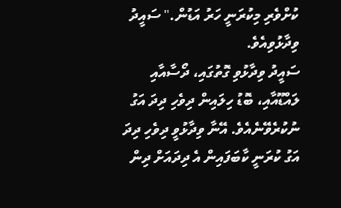ކުށްވެރި މިކުރަނީ ހަރު އަޑުން." ސައީދު ވިދާޅުވިއެވެ.
ސައީދު ވިދާޅުވި ގޮތުގައި، ދޯސާއާއި ލައްޑޫއާއި، ބޮޑު ހިލައިން ދިވެހި ދިދަ އަގު ނުކުރެވޭނެއެވެ. އޭނާ ވިދާޅުވީ ދިވެހި ދިދަ އަގު ކުރަނީ ކާބަފައިން އެ ދިދައަށް ދިން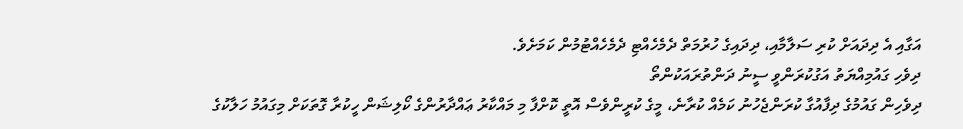އަގާއި އެ ދިދައަށް ކުރި ސަލާމާއި، ދިދައިގެ ހުރުމަތް ދެމެހެއްޓި ދެމެހެއްޓުމުން ކަމަށެވެ.
ދިވެހި ގައުމިއްޔަތު އަގުކުރަންވީ ސީނު ދަންތުރައަކުންތޯ
ދިވެހިން ގައުމުގެ ދިފާއުގާ ކުރަންޖެހުނު ކަމެއް ކުރާނެ، މީގެ ކުރީންވެސް އޮތީ ކޮށްފާ މި މައްކާރު ޢައްދާރުންގެ ކޯލިޝަން ހީކުރާ ގޮތަކަށް މިގައުމު ހަލާކުގެ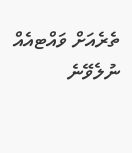ތެރެއަށް ވައްޓއެއް ނުލެވޭނެ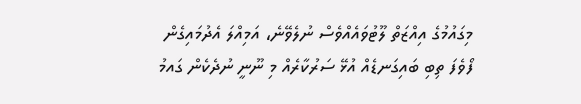މިގައުމުގެ އިއްޒަތް ލޫޓުވައެއްވެސް ނުލެވޭނެ، އަމިއްލަ އެދުމައިގެން ފޯވެފަ ތިބި ބައިގަނޑެއް އުޅޭ ސަރުކާރެއް މި ނޫނީ ނުދެކެން ގައމު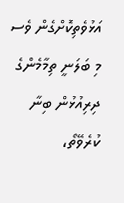އަޅުވެތިކޮށްގެން ވެސ މި ބަލަނީ ތިމާމެންގެ ދިރިއުޅުން ބިނާ ކުރެވޭތޯ،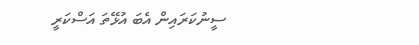ސީނުކަރައިން އެބަ އުޅޭތަ އަސްކަރީ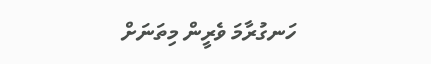ހަނގުރާމަ ވެރީން މިތަނަށް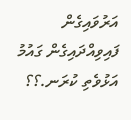އަރުވައިގެން ފައިވިއްދައިގެން ގައުމު އަޅުވެތި ކުރަނ.؟؟